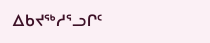ᐃᑲᔪᖅᓱᕐᓗᒋᑦ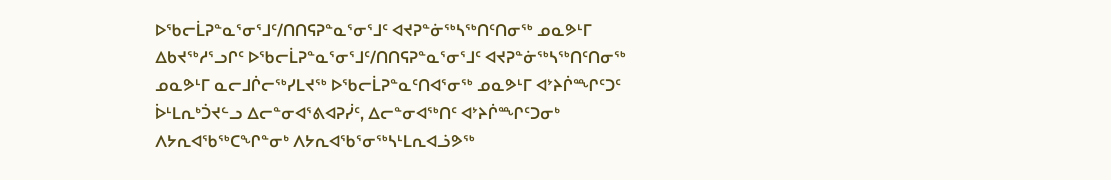ᐅᖃᓕᒫᕈᓐᓇᕐᓂᕐᒧᑦ/ᑎᑎᕋᕈᓐᓇᕐᓂᕐᒧᑦ ᐊᔪᕈᓐᓃᖅᓴᖅᑎᑦᑎᓂᖅ ᓄᓇᕗᒻᒥ
ᐃᑲᔪᖅᓱᕐᓗᒋᑦ ᐅᖃᓕᒫᕈᓐᓇᕐᓂᕐᒧᑦ/ᑎᑎᕋᕈᓐᓇᕐᓂᕐᒧᑦ ᐊᔪᕈᓐᓃᖅᓴᖅᑎᑦᑎᓂᖅ ᓄᓇᕗᒻᒥ ᓇᓕᒧᒌᓕᖅᓯᒪᔪᖅ ᐅᖃᓕᒫᕈᓐᓇᑦᑎᐊᕐᓂᖅ ᓄᓇᕗᒻᒥ ᐊᔾᔨᒌᙱᑦᑐᑦ ᐆᒻᒪᕆᒃᑑᔪᓪᓗ ᐃᓕᓐᓂᐊᕐᕕᐊᕈᓰᑦ, ᐃᓕᓐᓂᐊᖅᑎᑦ ᐊᔾᔨᒌᙱᑦᑐᓂᒃ ᐱᔭᕆᐊᖃᖅᑕᖏᓐᓂᒃ ᐱᔭᕆᐊᖃᕐᓂᖅᓴᒻᒪᕆᐊᓘᕗᖅ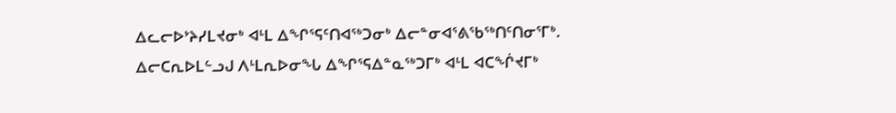ᐃᓚᓕᐅᔾᔨᓯᒪᔪᓂᒃ ᐊᒻᒪ ᐃᖏᕐᕋᑦᑎᐊᖅᑐᓂᒃ ᐃᓕᓐᓂᐊᕐᕕᖃᖅᑎᑦᑎᓂᕐᒥᒃ. ᐃᓕᑕᕆᐅᒪᓪᓗᒍ ᐱᒻᒪᕆᐅᓂᖓ ᐃᖏᕐᕋᐃᓐᓇᖅᑐᒥᒃ ᐊᒻᒪ ᐊᑕᖐᔪᒥᒃ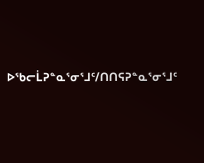ᐅᖃᓕᒫᕈᓐᓇᕐᓂᕐᒧᑦ/ᑎᑎᕋᕈᓐᓇᕐᓂᕐᒧᑦ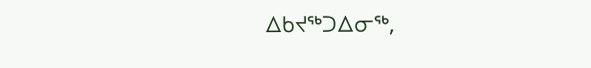ᐃᑲᔪᖅᑐᐃᓂᖅ,